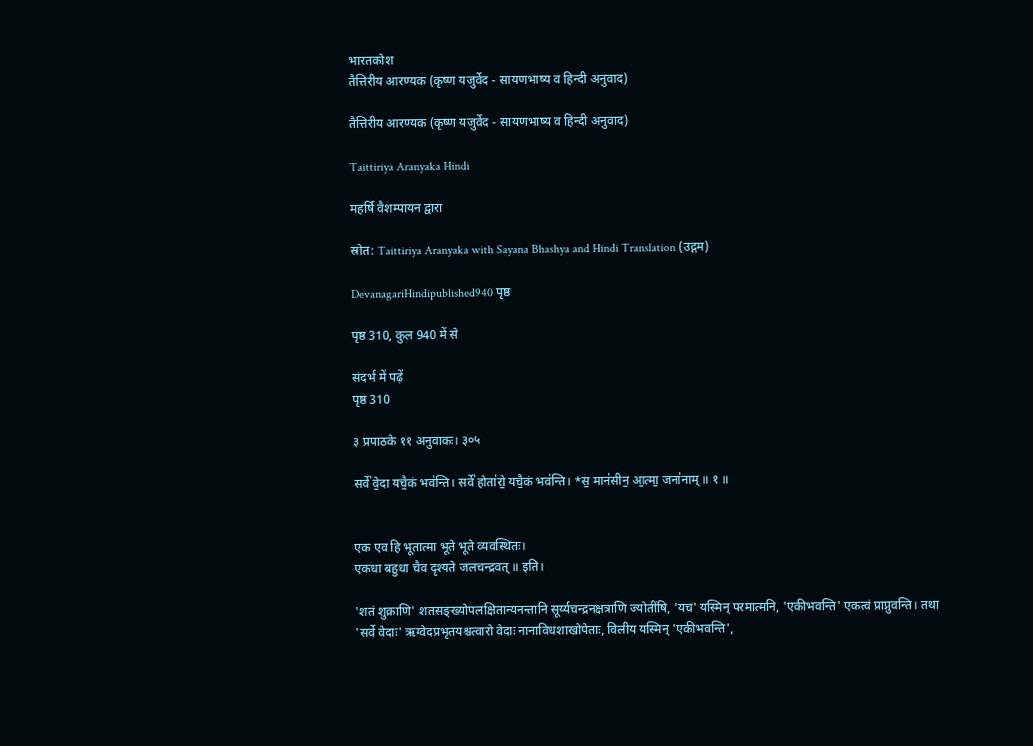भारतकोश
तैत्तिरीय आरण्यक (कृष्ण यजुर्वेद - सायणभाष्य व हिन्दी अनुवाद)

तैत्तिरीय आरण्यक (कृष्ण यजुर्वेद - सायणभाष्य व हिन्दी अनुवाद)

Taittiriya Aranyaka Hindi

महर्षि वैशम्पायन द्वारा

स्रोत: Taittiriya Aranyaka with Sayana Bhashya and Hindi Translation (उद्गम)

DevanagariHindipublished940 पृष्ठ

पृष्ठ 310, कुल 940 में से

संदर्भ में पढ़ें
पृष्ठ 310

३ प्रपाठके ११ अनुवाकः। ३०५

सर्वे॑ वे॒दा यचै॒कं भव॑न्ति। सर्वे॑ होता॑रो॒ यचै॒कं भव॑न्ति। *स॒ मान॑सीन॒ आ॒त्मा॒ जना॑नाम् ॥ १ ॥


एक एव हि भूतात्मा भूते भूते व्यवस्थितः।
एकधा बहुधा चैव दृश्यते जलचन्द्रवत् ॥ इति।

'शतं शुक्राणि' शतसङ्ख्योपलक्षितान्यनन्तानि सूर्य्यचन्द्रनक्षत्राणि ज्योतींषि, 'यच' यस्मिन् परमात्मनि, 'एकीभवन्ति' एकत्वं प्राप्नुवन्ति। तथा 'सर्वे वेदाः' ऋग्वेदप्रभृतयश्चत्वारो वेदाः नानाविधशाखोपेताः, विलीय यस्मिन् 'एकीभवन्ति',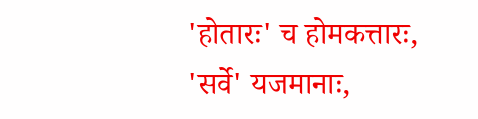'होतारः' च होमकत्तारः, 'सर्वे' यजमानाः,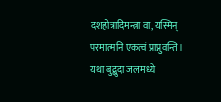दशहोत्रादिमन्त्रा वा, यस्मिन् परमात्मनि एकत्वं प्राप्नुवन्ति। यथा बुद्बुदा जलमध्ये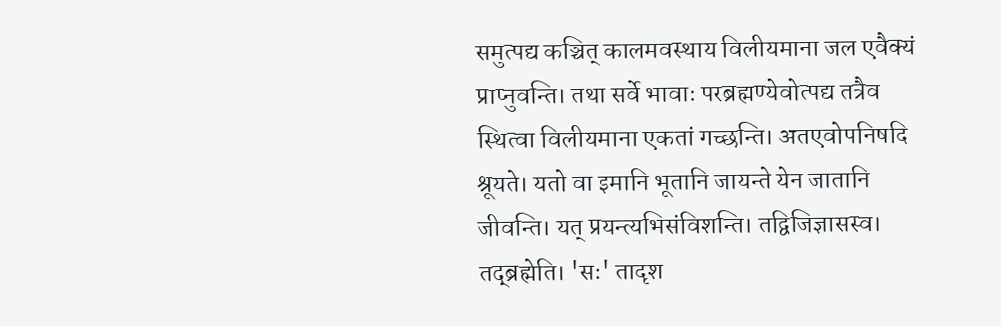समुत्पद्य कञ्चित् कालमवस्थाय विलीयमाना जल एवैक्यं प्राप्नुवन्ति। तथा सर्वे भावाः परब्रह्मण्येवोत्पद्य तत्रैव स्थित्वा विलीयमाना एकतां गच्छन्ति। अतएवोपनिषदि श्रूयते। यतो वा इमानि भूतानि जायन्ते येन जातानि जीवन्ति। यत् प्रयन्त्यभिसंविशन्ति। तद्विजिज्ञासस्व। तद्ब्रह्मेति। 'सः' तादृश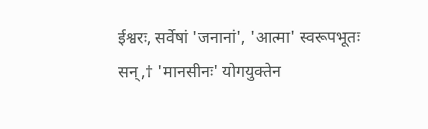ईश्वरः, सर्वेषां 'जनानां', 'आत्मा' स्वरूपभूतः सन्,† 'मानसीनः' योगयुक्तेन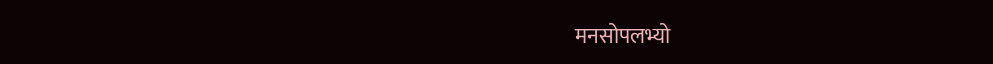मनसोपलभ्यो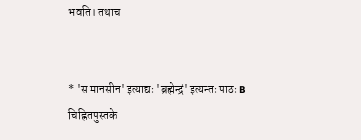भवति। तथाच


* 'स मानसीन' इत्याद्यः 'ब्रह्मेन्द्रं' इत्यन्तः पाठः B चिह्नितपुस्तके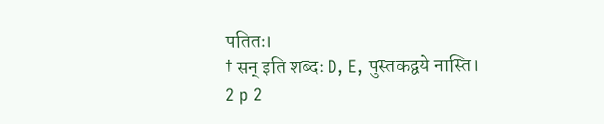पतितः।
† सन् इति शब्दः D, E, पुस्तकद्वये नास्ति।
2 p 2